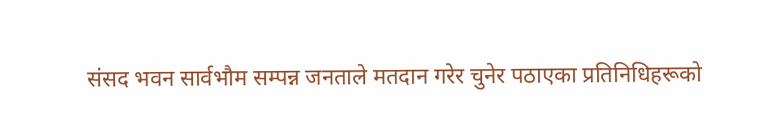संसद भवन सार्वभौम सम्पन्न जनताले मतदान गरेर चुनेर पठाएका प्रतिनिधिहरूको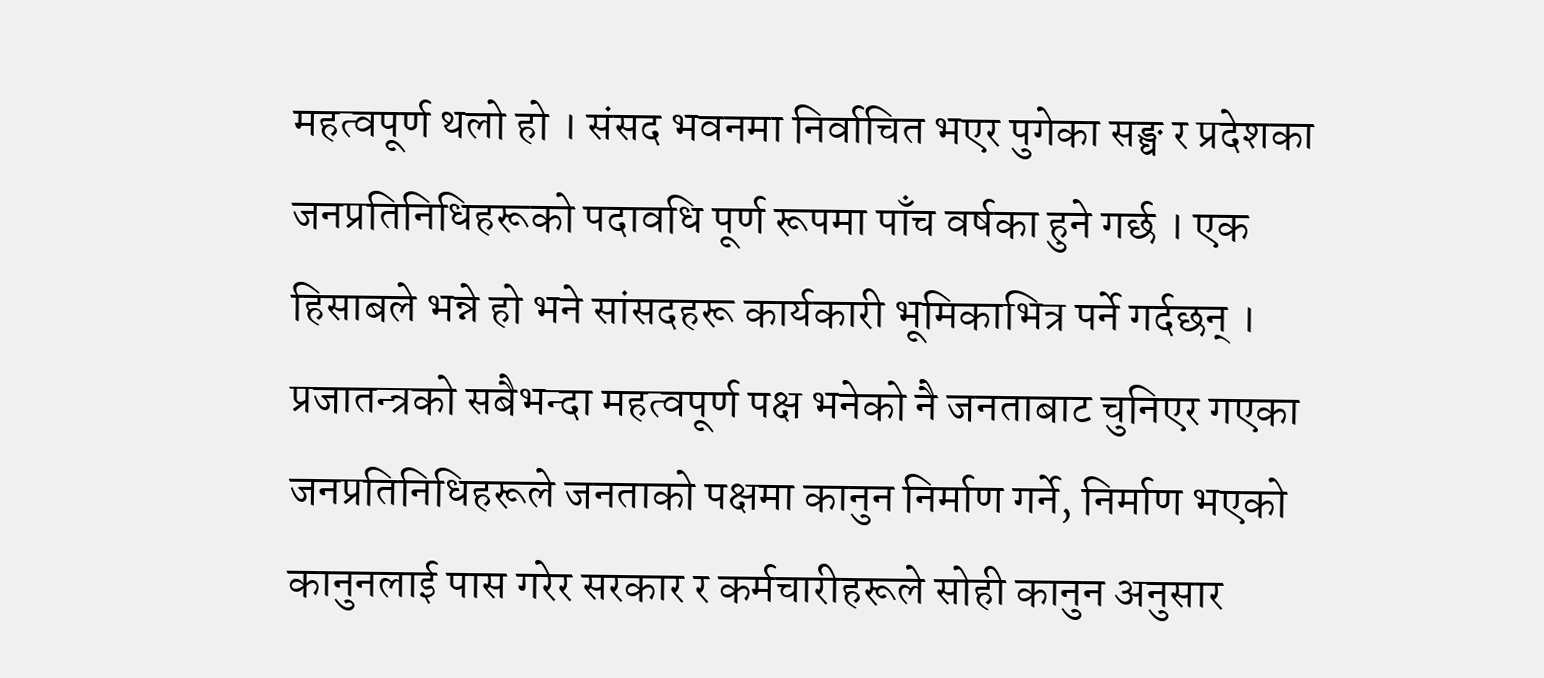महत्वपूर्ण थलो हो । संसद भवनमा निर्वाचित भएर पुगेका सङ्घ र प्रदेशका जनप्रतिनिधिहरूको पदावधि पूर्ण रूपमा पाँच वर्षका हुने गर्छ । एक हिसाबले भन्ने हो भने सांसदहरू कार्यकारी भूमिकाभित्र पर्ने गर्दछन् । प्रजातन्त्रको सबैभन्दा महत्वपूर्ण पक्ष भनेको नै जनताबाट चुनिएर गएका जनप्रतिनिधिहरूले जनताको पक्षमा कानुन निर्माण गर्ने, निर्माण भएको कानुनलाई पास गरेर सरकार र कर्मचारीहरूले सोही कानुन अनुसार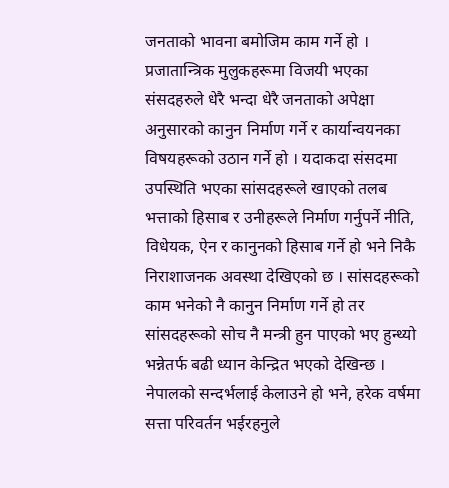जनताको भावना बमोजिम काम गर्ने हो ।
प्रजातान्त्रिक मुलुकहरूमा विजयी भएका संसदहरुले धेरै भन्दा धेरै जनताको अपेक्षा अनुसारको कानुन निर्माण गर्ने र कार्यान्वयनका विषयहरूको उठान गर्ने हो । यदाकदा संसदमा उपस्थिति भएका सांसदहरूले खाएको तलब भत्ताको हिसाब र उनीहरूले निर्माण गर्नुपर्ने नीति, विधेयक, ऐन र कानुनको हिसाब गर्ने हो भने निकै निराशाजनक अवस्था देखिएको छ । सांसदहरूको काम भनेको नै कानुन निर्माण गर्ने हो तर सांसदहरूको सोच नै मन्त्री हुन पाएको भए हुन्थ्यो भन्नेतर्फ बढी ध्यान केन्द्रित भएको देखिन्छ । नेपालको सन्दर्भलाई केलाउने हो भने, हरेक वर्षमा सत्ता परिवर्तन भईरहनुले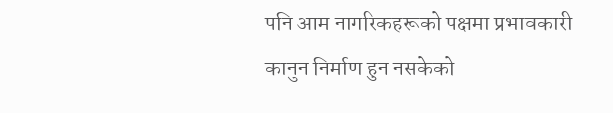पनि आम नागरिकहरूको पक्षमा प्रभावकारी कानुन निर्माण हुन नसकेको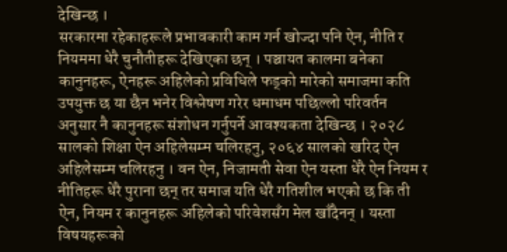देखिन्छ ।
सरकारमा रहेकाहरूले प्रभावकारी काम गर्न खोज्दा पनि ऐन, नीति र नियममा धेरै चुनौतीहरू देखिएका छन् । पञ्चायत कालमा बनेका कानुनहरू, ऐनहरू अहिलेको प्रविधिले फड्को मारेको समाजमा कति उपयुक्त छ या छैन भनेर विश्लेषण गरेर धमाधम पछिल्लो परिवर्तन अनुसार नै कानुनहरू संशोधन गर्नुपर्ने आवश्यकता देखिन्छ । २०२८ सालको शिक्षा ऐन अहिलेसम्म चलिरहनु, २०६४ सालको खरिद ऐन अहिलेसम्म चलिरहनु । वन ऐन, निजामती सेवा ऐन यस्ता धेरै ऐन नियम र नीतिहरू धेरै पुराना छन् तर समाज यति धेरै गतिशील भएको छ कि ती ऐन, नियम र कानुनहरू अहिलेको परिवेशसँग मेल खाँदैनन् । यस्ता विषयहरूको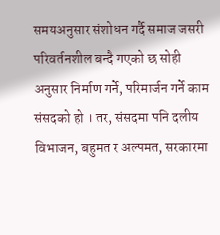समयअनुसार संशोधन गर्दै समाज जसरी परिवर्तनशील बन्दै गएको छ सोही अनुसार निर्माण गर्ने, परिमार्जन गर्ने काम संसदको हो । तर, संसदमा पनि दलीय विभाजन, बहुमत र अल्पमत, सरकारमा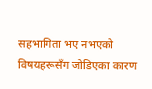सहभागिता भए नभएको विषयहरूसँग जोडिएका कारण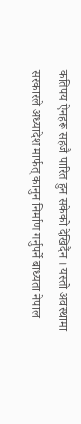कतिपय ऐनहरू सहजै पारित हुन सकेको देखिदैंन । यस्तो अवस्थामा सरकारले अध्यादेश मार्फत् कानुन निर्माण गर्नुपर्ने बाध्यता नेपाल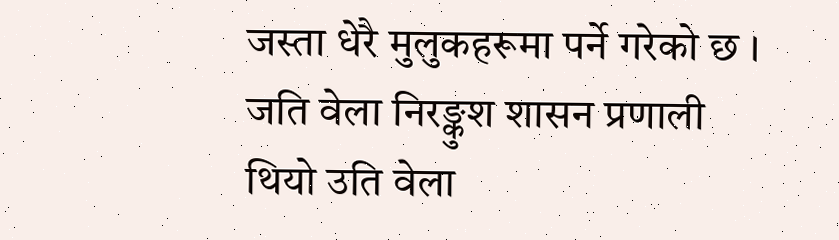जस्ता धेरै मुलुकहरूमा पर्ने गरेको छ ।
जति वेला निरङ्कुश शासन प्रणाली थियो उति वेला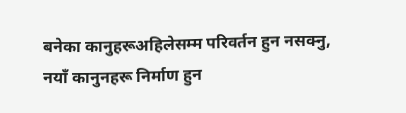बनेका कानुहरूअहिलेसम्म परिवर्तन हुन नसक्नु, नयाँ कानुनहरू निर्माण हुन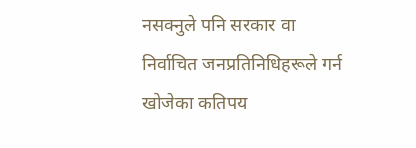नसक्नुले पनि सरकार वा निर्वाचित जनप्रतिनिधिहरूले गर्न खोजेका कतिपय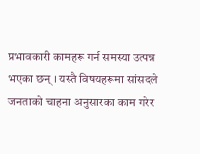प्रभावकारी कामहरू गर्न समस्या उत्पन्न भएका छन् । यस्तै विषयहरूमा सांसदले जनताको चाहना अनुसारका काम गरेर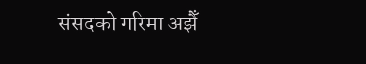संसदको गरिमा अझैँ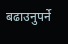बढाउनुपर्ने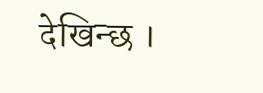देखिन्छ ।